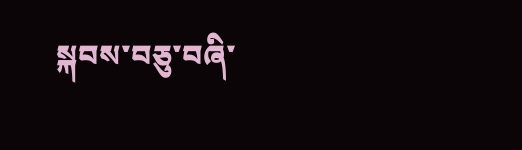སྐབས་བཅུ་བཞི་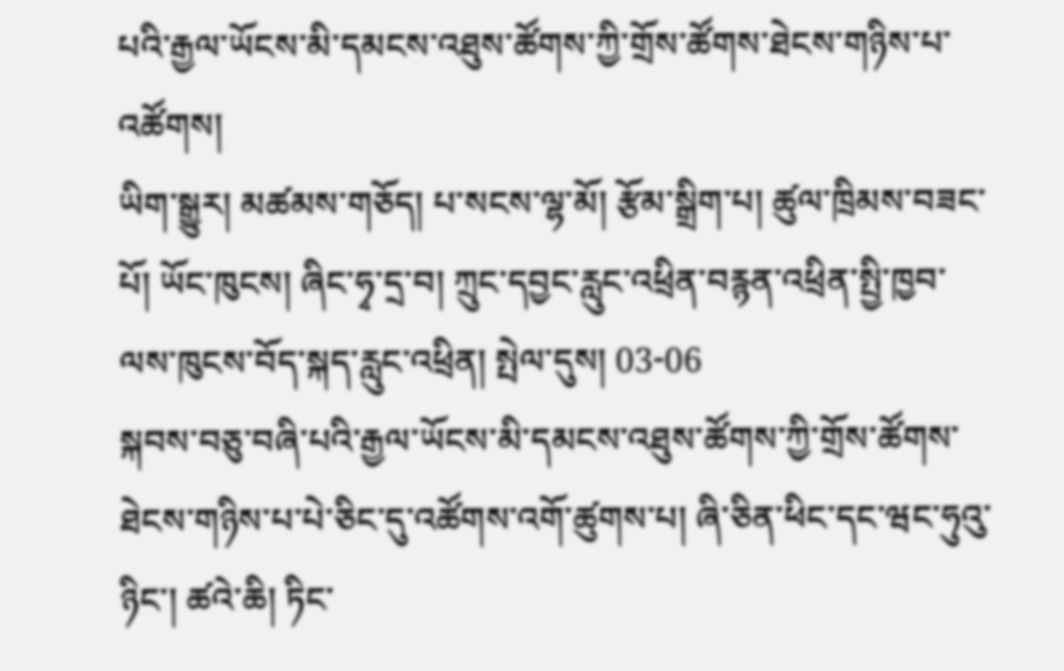པའི་རྒྱལ་ཡོངས་མི་དམངས་འཐུས་ཚོགས་ཀྱི་གྲོས་ཚོགས་ཐེངས་གཉིས་པ་འཚོགས།
ཡིག་སྒྱུར། མཚམས་གཅོད། པ་སངས་ལྷ་མོ། རྩོམ་སྒྲིག་པ། ཚུལ་ཁྲིམས་བཟང་པོ། ཡོང་ཁུངས། ཞིང་ཧྭ་དྲ་བ། ཀྲུང་དབྱང་རླུང་འཕྲིན་བརྙན་འཕྲིན་སྤྱི་ཁྱབ་ལས་ཁུངས་བོད་སྐད་རླུང་འཕྲིན། སྤེལ་དུས། 03-06
སྐབས་བཅུ་བཞི་པའི་རྒྱལ་ཡོངས་མི་དམངས་འཐུས་ཚོགས་ཀྱི་གྲོས་ཚོགས་ཐེངས་གཉིས་པ་པེ་ཅིང་དུ་འཚོགས་འགོ་ཚུགས་པ། ཞི་ཅིན་ཕིང་དང་ཝང་ཧུའུ་ཉིང་། ཚའེ་ཆི། ཏིང་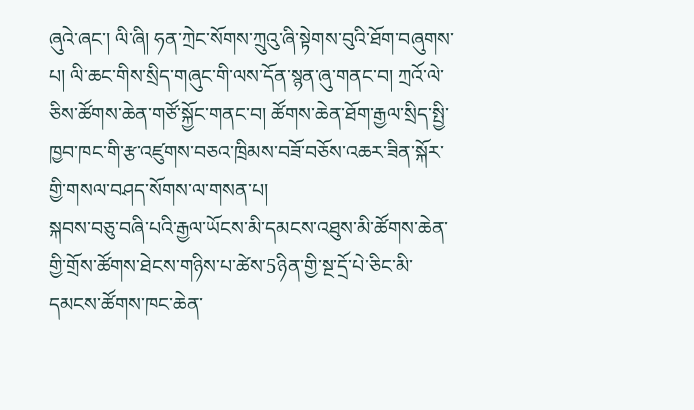ཞུའེ་ཞང་། ལི་ཞི། ཧན་ཀྲེང་སོགས་ཀྲུའུ་ཞི་སྟེགས་བུའི་ཐོག་བཞུགས་པ། ལི་ཆང་གིས་སྲིད་གཞུང་གི་ལས་དོན་སྙན་ཞུ་གནང་བ། ཀྲའོ་ལེ་ཅིས་ཚོགས་ཆེན་གཙོ་སྐྱོང་གནང་བ། ཚོགས་ཆེན་ཐོག་རྒྱལ་སྲིད་སྤྱི་ཁྱབ་ཁང་གི་རྩ་འཛུགས་བཅའ་ཁྲིམས་བཟོ་བཅོས་འཆར་ཟིན་སྐོར་གྱི་གསལ་བཤད་སོགས་ལ་གསན་པ།
སྐབས་བཅུ་བཞི་པའི་རྒྱལ་ཡོངས་མི་དམངས་འཐུས་མི་ཚོགས་ཆེན་གྱི་གྲོས་ཚོགས་ཐེངས་གཉིས་པ་ཚེས་5ཉིན་གྱི་སྔ་དྲོ་པེ་ཅིང་མི་དམངས་ཚོགས་ཁང་ཆེན་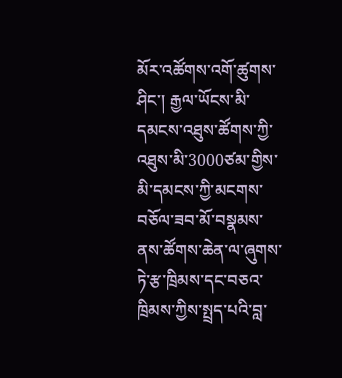མོར་འཚོགས་འགོ་ཚུགས་ཤིང་། རྒྱལ་ཡོངས་མི་དམངས་འཐུས་ཚོགས་ཀྱི་འཐུས་མི་3000ཙམ་གྱིས་མི་དམངས་ཀྱི་མངགས་བཅོལ་ཟབ་མོ་བསྣམས་ནས་ཚོགས་ཆེན་ལ་ཞུགས་ཏེ་རྩ་ཁྲིམས་དང་བཅའ་ཁྲིམས་ཀྱིས་སྤྲད་པའི་བླ་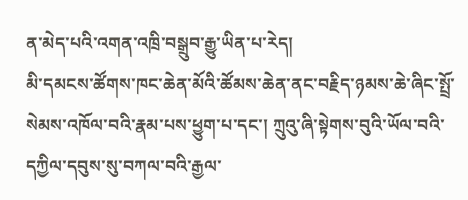ན་མེད་པའི་འགན་འཁྲི་བསྒྲུབ་རྒྱུ་ཡིན་པ་རེད།
མི་དམངས་ཚོགས་ཁང་ཆེན་མོའི་ཚོམས་ཆེན་ནང་བརྗིད་ཉམས་ཆེ་ཞིང་སྤྲོ་སེམས་འཁོལ་བའི་རྣམ་པས་ཕྱུག་པ་དང་། ཀྲུའུ་ཞི་སྟེགས་བུའི་ཡོལ་བའི་དཀྱིལ་དབུས་སུ་བཀལ་བའི་རྒྱལ་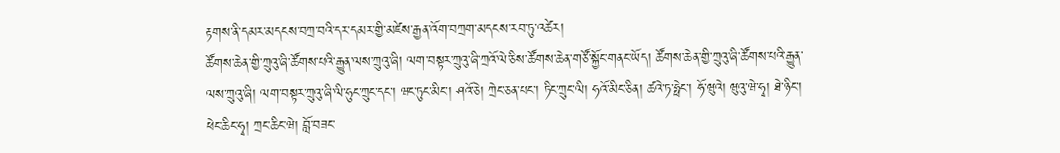རྟགས་ནི་དམར་མདངས་བཀྲ་བའི་དར་དམར་གྱི་མཛེས་རྒྱན་འོག་བཀྲག་མདངས་རབ་ཏུ་འཚེར།
ཚོགས་ཆེན་གྱི་ཀྲུའུ་ཞི་ཚོགས་པའི་རྒྱུན་ལས་ཀྲུའུ་ཞི། ལག་བསྟར་ཀྲུའུ་ཞི་ཀྲའོ་ལེ་ཅིས་ཚོགས་ཆེན་གཙོ་སྐྱོང་གནང་ཡོད། ཚོགས་ཆེན་གྱི་ཀྲུའུ་ཞི་ཚོགས་པའི་རྒྱུན་ལས་ཀྲུའུ་ཞི། ལག་བསྟར་ཀྲུའུ་ཞི་ལི་ཧུང་ཀྲུང་དང་། ཝང་ཏུང་མིང་། ཤའོ་ཅེ། ཀྲེང་ཅན་པང་། ཏིང་ཀྲུང་ལི། ཧའོ་མིང་ཅིན། ཚའེ་ཏ་ཧྥེང་། ཧོ་ཝུའེ། ཝུའུ་ཝེ་ཧྭ། ཐེ་ཉིང་། ཕེང་ཆིང་ཧྭ། ཀྲང་ཆིང་ཝེ། བློ་བཟང་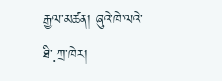རྒྱལ་མཚན། ཞུའེ་ཁེ་ལའེ་ཐི་.ཀྲ་ཁེར།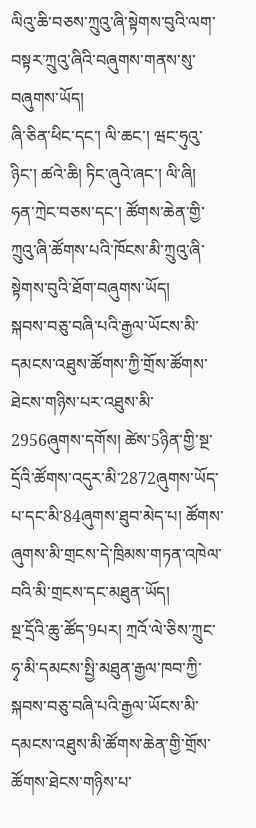ལིའུ་ཆི་བཅས་ཀྲུའུ་ཞི་སྟེགས་བུའི་ལག་བསྟར་ཀྲུའུ་ཞིའི་བཞུགས་གནས་སུ་བཞུགས་ཡོད།
ཞི་ཅིན་ཕིང་དང་། ལི་ཆང་། ཝང་ཧུའུ་ཉིང་། ཚའེ་ཆི། ཏིང་ཞུའེ་ཞང་། ལི་ཞི། ཧན་ཀྲེང་བཅས་དང་། ཚོགས་ཆེན་གྱི་ཀྲུའུ་ཞི་ཚོགས་པའི་ཁོངས་མི་ཀྲུའུ་ཞི་སྟེགས་བུའི་ཐོག་བཞུགས་ཡོད།
སྐབས་བཅུ་བཞི་པའི་རྒྱལ་ཡོངས་མི་དམངས་འཐུས་ཚོགས་ཀྱི་གྲོས་ཚོགས་ཐེངས་གཉིས་པར་འཐུས་མི་2956ཞུགས་དགོས། ཚེས་5ཉིན་གྱི་སྔ་དྲོའི་ཚོགས་འདུར་མི་2872ཞུགས་ཡོད་པ་དང་མི་84ཞུགས་ཐུབ་མེད་པ། ཚོགས་ཞུགས་མི་གྲངས་དེ་ཁྲིམས་གཏན་འཁེལ་བའི་མི་གྲངས་དང་མཐུན་ཡོད།
སྔ་དྲོའི་ཆུ་ཚོད་9པར། ཀྲའོ་ལེ་ཅིས་ཀྲུང་ཧྭ་མི་དམངས་སྤྱི་མཐུན་རྒྱལ་ཁབ་ཀྱི་སྐབས་བཅུ་བཞི་པའི་རྒྱལ་ཡོངས་མི་དམངས་འཐུས་མི་ཚོགས་ཆེན་གྱི་གྲོས་ཚོགས་ཐེངས་གཉིས་པ་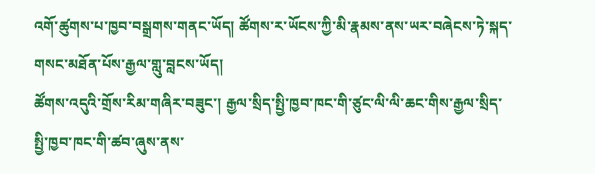འགོ་ཚུགས་པ་ཁྱབ་བསྒྲགས་གནང་ཡོད། ཚོགས་ར་ཡོངས་ཀྱི་མི་རྣམས་ནས་ཡར་བཞེངས་ཏེ་སྐད་གསང་མཐོན་པོས་རྒྱལ་གླུ་བླངས་ཡོད།
ཚོགས་འདུའི་གྲོས་རིམ་གཞིར་བཟུང་། རྒྱལ་སྲིད་སྤྱི་ཁྱབ་ཁང་གི་ཙུང་ལི་ལི་ཆང་གིས་རྒྱལ་སྲིད་སྤྱི་ཁྱབ་ཁང་གི་ཚབ་ཞུས་ནས་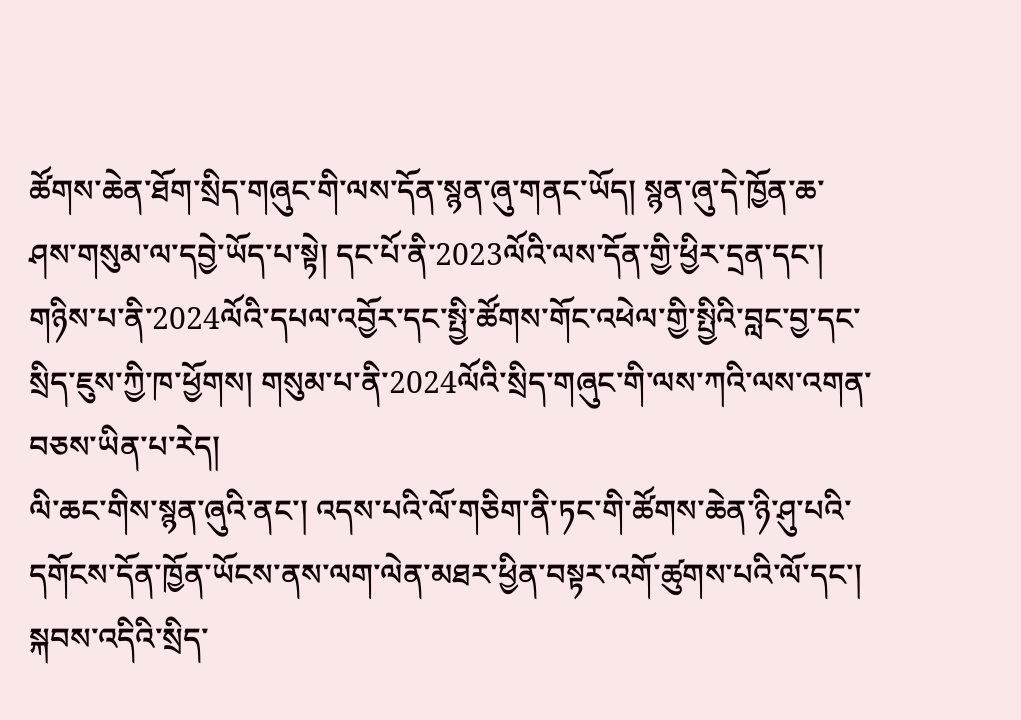ཚོགས་ཆེན་ཐོག་སྲིད་གཞུང་གི་ལས་དོན་སྙན་ཞུ་གནང་ཡོད། སྙན་ཞུ་དེ་ཁྱོན་ཆ་ཤས་གསུམ་ལ་དབྱེ་ཡོད་པ་སྟེ། དང་པོ་ནི་2023ལོའི་ལས་དོན་གྱི་ཕྱིར་དྲན་དང་། གཉིས་པ་ནི་2024ལོའི་དཔལ་འབྱོར་དང་སྤྱི་ཚོགས་གོང་འཕེལ་གྱི་སྤྱིའི་བླང་བྱ་དང་སྲིད་ཇུས་ཀྱི་ཁ་ཕྱོགས། གསུམ་པ་ནི་2024ལོའི་སྲིད་གཞུང་གི་ལས་ཀའི་ལས་འགན་བཅས་ཡིན་པ་རེད།
ལི་ཆང་གིས་སྙན་ཞུའི་ནང་། འདས་པའི་ལོ་གཅིག་ནི་ཏང་གི་ཚོགས་ཆེན་ཉི་ཤུ་པའི་དགོངས་དོན་ཁྱོན་ཡོངས་ནས་ལག་ལེན་མཐར་ཕྱིན་བསྟར་འགོ་ཚུགས་པའི་ལོ་དང་། སྐབས་འདིའི་སྲིད་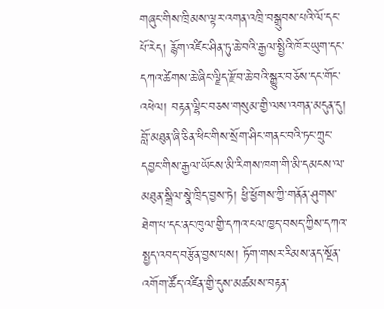གཞུང་གིས་ཁྲིམས་ལྟར་འགན་འཁྲི་བསྒྲུབས་པའི་ལོ་དང་པོ་རེད། རྙོག་འཛིང་ཤིན་ཏུ་ཆེ་བའི་རྒྱལ་སྤྱིའི་ཁོར་ཡུག་དང་དཀའ་ཚེགས་ཆེ་ཞིང་ལྗིད་རྫོབ་ཆེ་བའི་སྒྱུར་བཅོས་དང་གོང་འཕེལ། བརྟན་ལྷིང་བཅས་གསུམ་གྱི་ལས་འགན་མདུན་དུ། བློ་མཐུན་ཞི་ཅིན་ཕིང་གིས་སྲོག་ཤིང་གནང་བའི་ཏང་ཀྲུང་དབྱང་གིས་རྒྱལ་ཡོངས་མི་རིགས་ཁག་གི་མི་དམངས་ལ་མཐུན་སྒྲིལ་སྣེ་ཁྲིད་བྱས་ཏེ། ཕྱི་ཕྱོགས་ཀྱི་གནོན་ཤུགས་ཐེག་པ་དང་ནང་ཁུལ་གྱི་དཀའ་ངལ་ཁྱད་བསད་ཀྱིས་དཀའ་སྤྱད་འབད་བརྩོན་བྱས་པས། ཏོག་གསར་རིམས་ནད་སྔོན་འགོག་ཚོད་འཛིན་གྱི་དུས་མཚམས་བརྟན་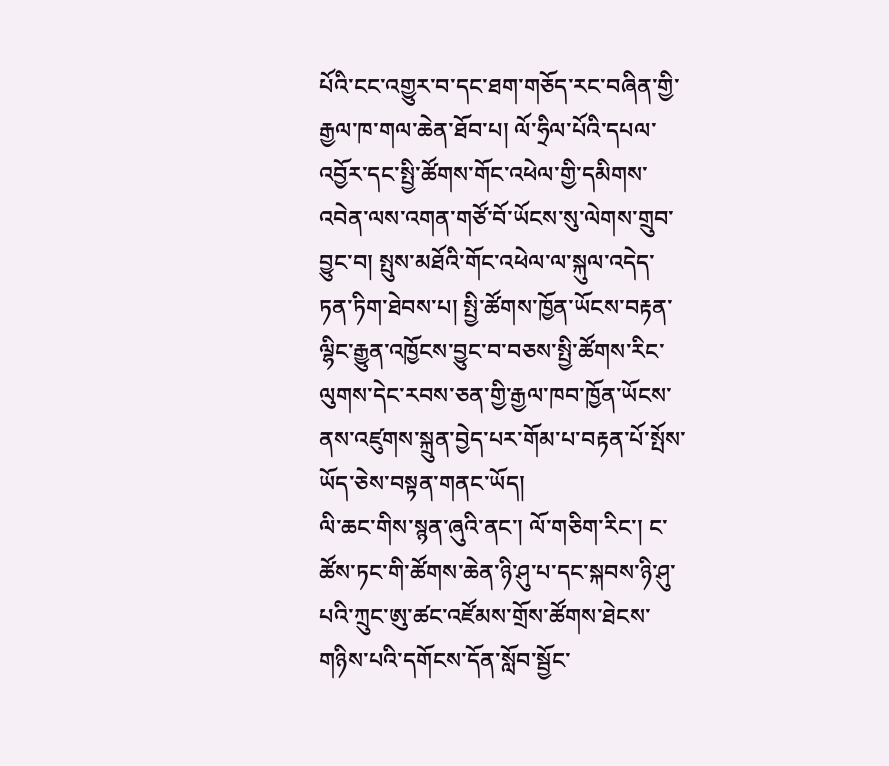པོའི་ངང་འགྱུར་བ་དང་ཐག་གཅོད་རང་བཞིན་གྱི་རྒྱལ་ཁ་གལ་ཆེན་ཐོབ་པ། ལོ་ཧྲིལ་པོའི་དཔལ་འབྱོར་དང་སྤྱི་ཚོགས་གོང་འཕེལ་གྱི་དམིགས་འབེན་ལས་འགན་གཙོ་བོ་ཡོངས་སུ་ལེགས་གྲུབ་བྱུང་བ། སྤུས་མཐོའི་གོང་འཕེལ་ལ་སྐུལ་འདེད་ཏན་ཏིག་ཐེབས་པ། སྤྱི་ཚོགས་ཁྱོན་ཡོངས་བརྟན་ལྷིང་རྒྱུན་འཁྱོངས་བྱུང་བ་བཅས་སྤྱི་ཚོགས་རིང་ལུགས་དེང་རབས་ཅན་གྱི་རྒྱལ་ཁབ་ཁྱོན་ཡོངས་ནས་འཛུགས་སྐྲུན་བྱེད་པར་གོམ་པ་བརྟན་པོ་སྤོས་ཡོད་ཅེས་བསྟན་གནང་ཡོད།
ལི་ཆང་གིས་སྙན་ཞུའི་ནང་། ལོ་གཅིག་རིང་། ང་ཚོས་ཏང་གི་ཚོགས་ཆེན་ཉི་ཤུ་པ་དང་སྐབས་ཉི་ཤུ་པའི་ཀྲུང་ཨུ་ཚང་འཛོམས་གྲོས་ཚོགས་ཐེངས་གཉིས་པའི་དགོངས་དོན་སློབ་སྦྱོང་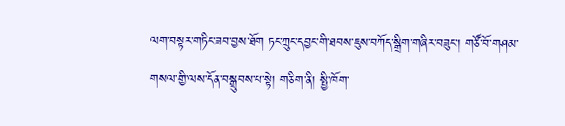ལག་བསྟར་གཏིང་ཟབ་བྱས་ཐོག ཏང་ཀྲུང་དབྱང་གི་ཐབས་ཇུས་བཀོད་སྒྲིག་གཞིར་བཟུང་། གཙོ་བོ་གཤམ་གསལ་གྱི་ལས་དོན་བསྒྲུབས་པ་སྟེ། གཅིག་ནི། སྤྱི་ཁོག་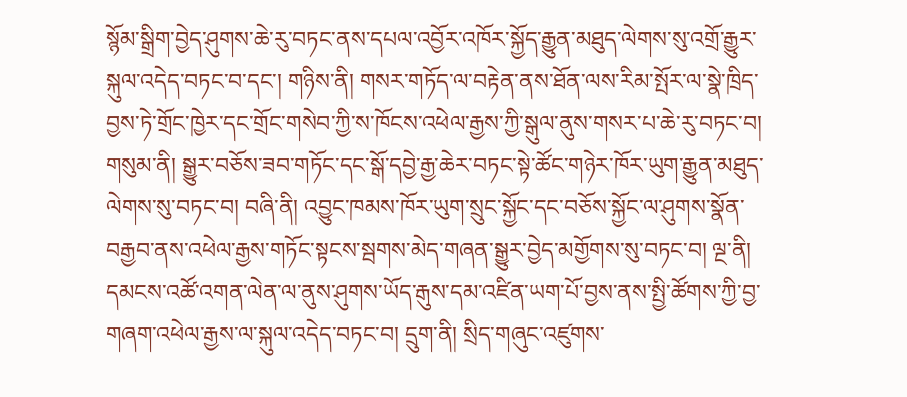སྙོམ་སྒྲིག་བྱེད་ཤུགས་ཆེ་རུ་བཏང་ནས་དཔལ་འབྱོར་འཁོར་སྐྱོད་རྒྱུན་མཐུད་ལེགས་སུ་འགྲོ་རྒྱུར་སྐུལ་འདེད་བཏང་བ་དང་། གཉིས་ནི། གསར་གཏོད་ལ་བརྟེན་ནས་ཐོན་ལས་རིམ་སྤོར་ལ་སྣེ་ཁྲིད་བྱས་ཏེ་གྲོང་ཁྱེར་དང་གྲོང་གསེབ་ཀྱི་ས་ཁོངས་འཕེལ་རྒྱས་ཀྱི་སྒུལ་ནུས་གསར་པ་ཆེ་རུ་བཏང་བ། གསུམ་ནི། སྒྱུར་བཅོས་ཟབ་གཏོང་དང་སྒོ་དབྱེ་རྒྱ་ཆེར་བཏང་སྟེ་ཚོང་གཉེར་ཁོར་ཡུག་རྒྱུན་མཐུད་ལེགས་སུ་བཏང་བ། བཞི་ནི། འབྱུང་ཁམས་ཁོར་ཡུག་སྲུང་སྐྱོང་དང་བཅོས་སྐྱོང་ལ་ཤུགས་སྣོན་བརྒྱབ་ནས་འཕེལ་རྒྱས་གཏོང་སྟངས་སྦགས་མེད་གཞན་སྒྱུར་བྱེད་མགྱོགས་སུ་བཏང་བ། ལྔ་ནི། དམངས་འཚོ་འགན་ལེན་ལ་ནུས་ཤུགས་ཡོད་རྒུས་དམ་འཛིན་ཡག་པོ་བྱས་ནས་སྤྱི་ཚོགས་ཀྱི་བྱ་གཞག་འཕེལ་རྒྱས་ལ་སྐུལ་འདེད་བཏང་བ། དྲུག་ནི། སྲིད་གཞུང་འཛུགས་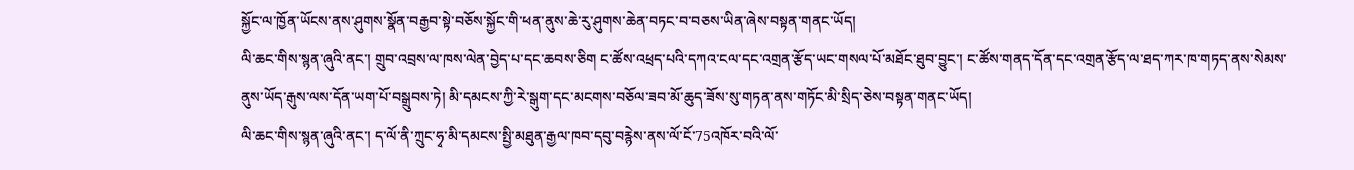སྐྱོང་ལ་ཁྱོན་ཡོངས་ནས་ཤུགས་སྣོན་བརྒྱབ་སྟེ་བཅོས་སྐྱོང་གི་ཕན་ནུས་ཆེ་རུ་ཤུགས་ཆེན་བཏང་བ་བཅས་ཡིན་ཞེས་བསྟན་གནང་ཡོད།
ལི་ཆང་གིས་སྙན་ཞུའི་ནང་། གྲུབ་འབྲས་ལ་ཁས་ལེན་བྱེད་པ་དང་ཆབས་ཅིག ང་ཚོས་འཕྲད་པའི་དཀའ་ངལ་དང་འགྲན་རྩོད་ཡང་གསལ་པོ་མཐོང་ཐུབ་བྱུང་། ང་ཚོས་གནད་དོན་དང་འགྲན་རྩོད་ལ་ཐད་ཀར་ཁ་གཏད་ནས་སེམས་ནུས་ཡོད་རྒུས་ལས་དོན་ཡག་པོ་བསྒྲུབས་ཏེ། མི་དམངས་ཀྱི་རེ་སྒུག་དང་མངགས་བཅོལ་ཟབ་མོ་ཆུད་ཟོས་སུ་གཏན་ནས་གཏོང་མི་སྲིད་ཅེས་བསྟན་གནང་ཡོད།
ལི་ཆང་གིས་སྙན་ཞུའི་ནང་། ད་ལོ་ནི་ཀྲུང་ཧྭ་མི་དམངས་སྤྱི་མཐུན་རྒྱལ་ཁབ་དབུ་བརྙེས་ནས་ལོ་ངོ་75འཁོར་བའི་ལོ་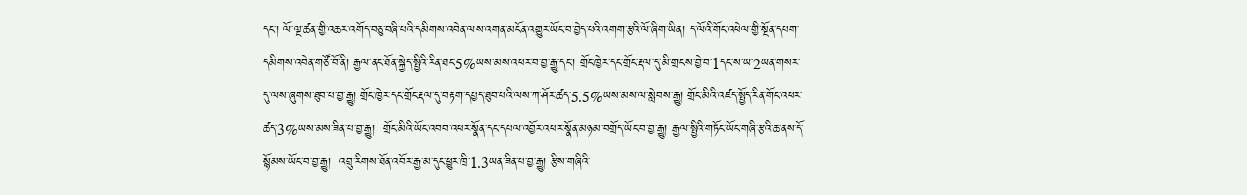དང་། ལོ་ལྔ་ཚན་གྱི་འཆར་འགོད་བཅུ་བཞི་པའི་དམིགས་འབེན་ལས་འགན་མངོན་འགྱུར་ཡོང་བ་བྱེད་པའི་འགག་རྩའི་ལོ་ཞིག་ཡིན། ད་ལོའི་གོང་འཕེལ་གྱི་སྔོན་དཔག་དམིགས་འབེན་གཙོ་བོ་ནི། རྒྱལ་ནང་ཐོན་སྐྱེད་སྤྱིའི་རིན་ཐང་5%ཡས་མས་འཕར་བ་བྱ་རྒྱུ་དང་། གྲོང་ཁྱེར་དང་གྲོང་རྡལ་དུ་མི་གྲངས་བྱེ་བ་1དང་ས་ཡ་2ཡན་གསར་དུ་ལས་ཞུགས་ཐུབ་པ་བྱ་རྒྱུ། གྲོང་ཁྱེར་དང་གྲོང་རྡལ་དུ་བརྟག་དཔྱད་ཐུབ་པའི་ལས་ཀ་ཤོར་ཚད་5.5%ཡས་མས་ལ་སླེབས་རྒྱུ། གྲོང་མིའི་འཛད་སྤྱོད་རིན་གོང་འཕར་ཚད་3%ཡས་མས་ཟིན་པ་བྱ་རྒྱུ།  གྲོང་མིའི་ཡོང་འབབ་འཕར་སྣོན་དང་དཔལ་འབྱོར་འཕར་སྣོན་མཉམ་བགྲོད་ཡོང་བ་བྱ་རྒྱུ། རྒྱལ་སྤྱིའི་གཏོང་ཡོང་གཞི་རྩའི་ཆ་ནས་དོ་སྙོམས་ཡོང་བ་བྱ་རྒྱུ།  འབྲུ་རིགས་ཐོན་འབོར་རྒྱ་མ་དུང་ཕྱུར་ཁྲི་1.3ཡན་ཟིན་པ་བྱ་རྒྱུ། རྩིས་གཞིའི་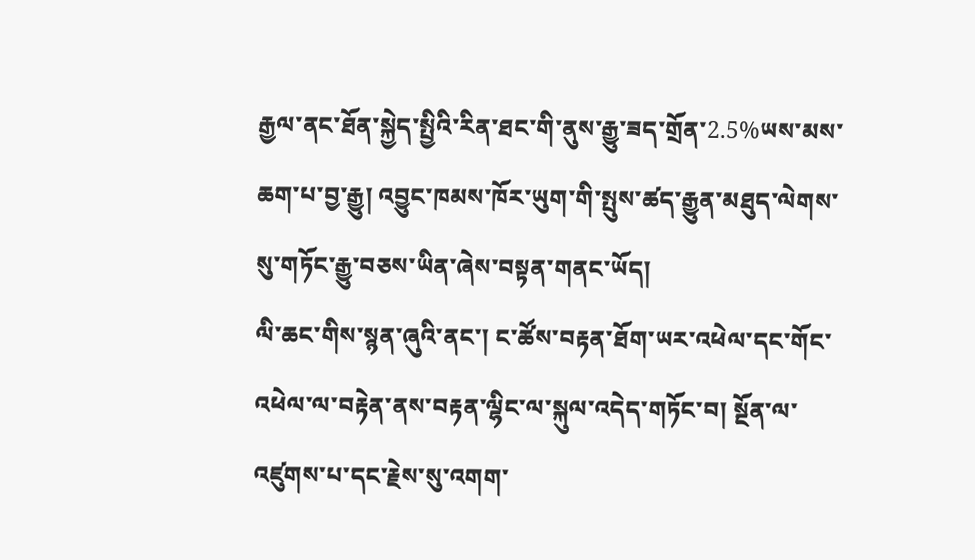རྒྱལ་ནང་ཐོན་སྐྱེད་སྤྱིའི་རིན་ཐང་གི་ནུས་རྒྱུ་ཟད་གྲོན་2.5%ཡས་མས་ཆག་པ་བྱ་རྒྱུ། འབྱུང་ཁམས་ཁོར་ཡུག་གི་སྤུས་ཚད་རྒྱུན་མཐུད་ལེགས་སུ་གཏོང་རྒྱུ་བཅས་ཡིན་ཞེས་བསྟན་གནང་ཡོད།
ལི་ཆང་གིས་སྙན་ཞུའི་ནང་། ང་ཚོས་བརྟན་ཐོག་ཡར་འཕེལ་དང་གོང་འཕེལ་ལ་བརྟེན་ནས་བརྟན་ལྷིང་ལ་སྐུལ་འདེད་གཏོང་བ། སྔོན་ལ་འཛུགས་པ་དང་རྗེས་སུ་འགག་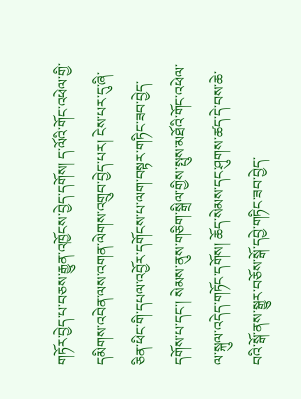གཏོར་བྱེད་པ་བཅས་རྒྱུན་འཁྱོངས་བྱེད་དགོས། ད་ལོའི་གོང་འཕེལ་གྱི་དམིགས་འབེན་ལས་འགན་ལེགས་འགྲུབ་བྱེད་པར། ངེས་པར་དུ་ཞི་ཅིན་ཕིང་གི་དཔལ་འབྱོར་དགོངས་པ་ལག་བསྟར་གཏིང་ཟབ་བྱེད་དགོས་པ་དང་། སེམས་ནུས་གཅིག་སྒྲིལ་གྱིས་སྤུས་མཐོའི་གོང་འཕེལ་ལ་སྐུལ་འདེད་གཏོང་དགོས། ཆོད་སེམས་དང་ཤུགས་ཚད་དེ་བས་ཆེ་བའི་སྒོ་ནས་སྒྱུར་བཅོས་སྒོ་དབྱེ་གཏིང་ཟབ་བྱེད་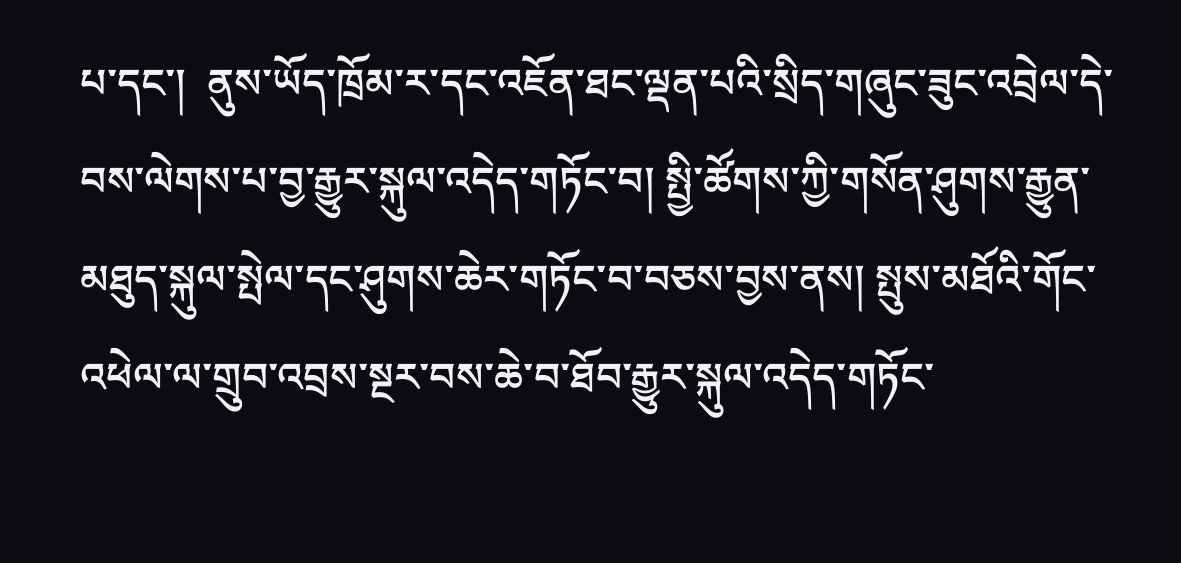པ་དང་།  ནུས་ཡོད་ཁྲོམ་ར་དང་འཇོན་ཐང་ལྡན་པའི་སྲིད་གཞུང་ཟུང་འབྲེལ་དེ་བས་ལེགས་པ་བྱ་རྒྱུར་སྐུལ་འདེད་གཏོང་བ། སྤྱི་ཚོགས་ཀྱི་གསོན་ཤུགས་རྒྱུན་མཐུད་སྐུལ་སྤེལ་དང་ཤུགས་ཆེར་གཏོང་བ་བཅས་བྱས་ནས། སྤུས་མཐོའི་གོང་འཕེལ་ལ་གྲུབ་འབྲས་སྔར་བས་ཆེ་བ་ཐོབ་རྒྱུར་སྐུལ་འདེད་གཏོང་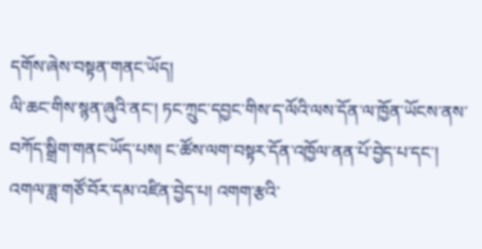དགོས་ཞེས་བསྟན་གནང་ཡོད།
ལི་ཆང་གིས་སྙན་ཞུའི་ནང་། ཏང་ཀྲུང་དབྱང་གིས་ད་ལོའི་ལས་དོན་ལ་ཁྱོན་ཡོངས་ནས་བཀོད་སྒྲིག་གནང་ཡོད་པས། ང་ཚོས་ལག་བསྟར་དོན་འཁྱོལ་ནན་པོ་བྱེད་པ་དང་། འགལ་ཟླ་གཙོ་བོར་དམ་འཛིན་བྱེད་པ། འགག་རྩའི་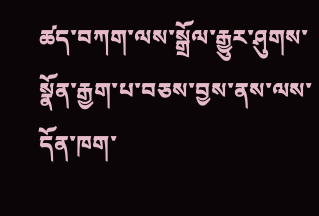ཚད་བཀག་ལས་སྒྲོལ་རྒྱུར་ཤུགས་སྣོན་རྒྱག་པ་བཅས་བྱས་ནས་ལས་དོན་ཁག་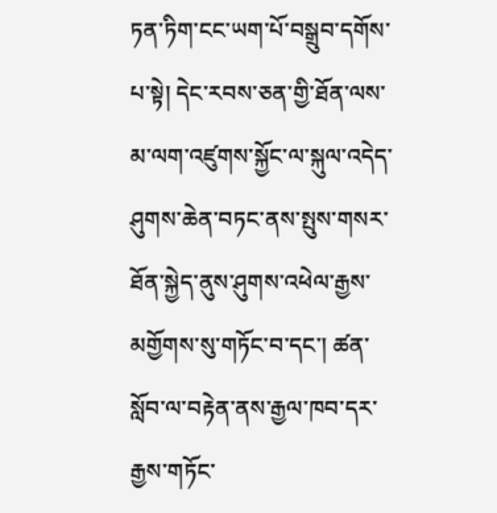ཏན་ཏིག་ངང་ཡག་པོ་བསྒྲུབ་དགོས་པ་སྟེ། དེང་རབས་ཅན་གྱི་ཐོན་ལས་མ་ལག་འཛུགས་སྐྱོང་ལ་སྐུལ་འདེད་ཤུགས་ཆེན་བཏང་ནས་སྤུས་གསར་ཐོན་སྐྱེད་ནུས་ཤུགས་འཕེལ་རྒྱས་མགྱོགས་སུ་གཏོང་བ་དང་། ཚན་སློབ་ལ་བརྟེན་ནས་རྒྱལ་ཁབ་དར་རྒྱས་གཏོང་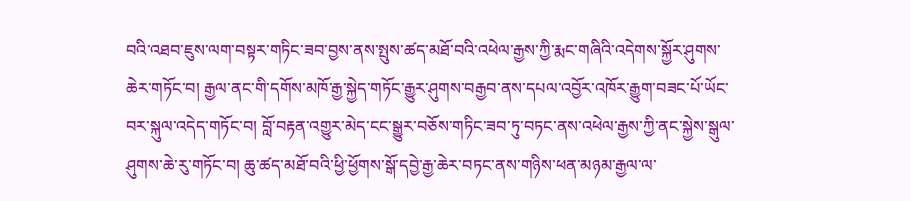བའི་འཐབ་ཇུས་ལག་བསྟར་གཏིང་ཟབ་བྱས་ནས་སྤུས་ཚད་མཐོ་བའི་འཕེལ་རྒྱས་ཀྱི་རྨང་གཞིའི་འདེགས་སྐྱོར་ཤུགས་ཆེར་གཏོང་བ། རྒྱལ་ནང་གི་དགོས་མཁོ་རྒྱ་སྐྱེད་གཏོང་རྒྱུར་ཤུགས་བརྒྱབ་ནས་དཔལ་འབྱོར་འཁོར་རྒྱུག་བཟང་པོ་ཡོང་བར་སྐུལ་འདེད་གཏོང་བ། བློ་བརྟན་འགྱུར་མེད་ངང་སྒྱུར་བཅོས་གཏིང་ཟབ་ཏུ་བཏང་ནས་འཕེལ་རྒྱས་ཀྱི་ནང་སྐྱེས་སྒུལ་ཤུགས་ཆེ་རུ་གཏོང་བ། ཆུ་ཚད་མཐོ་བའི་ཕྱི་ཕྱོགས་སྒོ་དབྱེ་རྒྱ་ཆེར་བཏང་ནས་གཉིས་ཕན་མཉམ་རྒྱལ་ལ་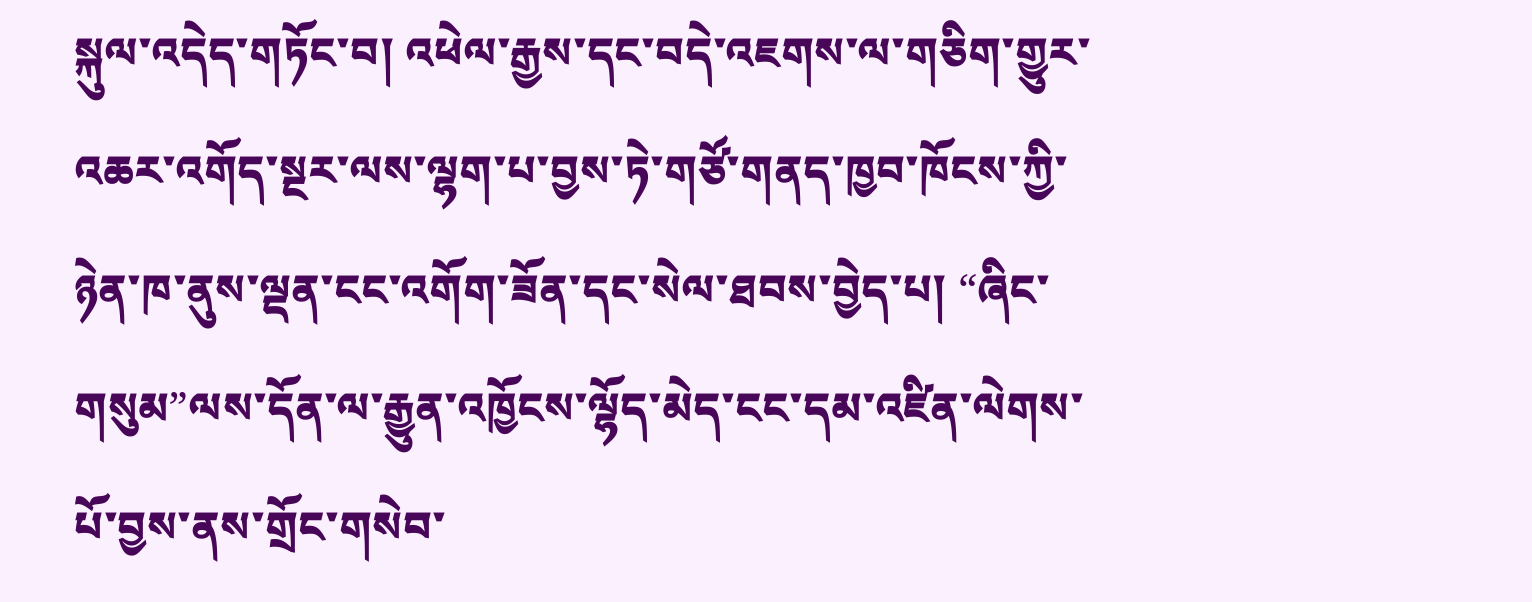སྐུལ་འདེད་གཏོང་བ། འཕེལ་རྒྱས་དང་བདེ་འཇགས་ལ་གཅིག་གྱུར་འཆར་འགོད་སྔར་ལས་ལྷག་པ་བྱས་ཏེ་གཙོ་གནད་ཁྱབ་ཁོངས་ཀྱི་ཉེན་ཁ་ནུས་ལྡན་ངང་འགོག་ཟོན་དང་སེལ་ཐབས་བྱེད་པ། “ཞིང་གསུམ”ལས་དོན་ལ་རྒྱུན་འཁྱོངས་ལྷོད་མེད་ངང་དམ་འཛིན་ལེགས་པོ་བྱས་ནས་གྲོང་གསེབ་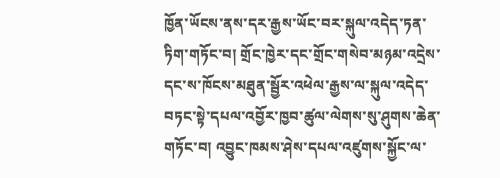ཁྱོན་ཡོངས་ནས་དར་རྒྱས་ཡོང་བར་སྐུལ་འདེད་ཏན་ཏིག་གཏོང་བ། གྲོང་ཁྱེར་དང་གྲོང་གསེབ་མཉམ་འདྲེས་དང་ས་ཁོངས་མཐུན་སྦྱོར་འཕེལ་རྒྱས་ལ་སྐུལ་འདེད་བཏང་སྟེ་དཔལ་འབྱོར་ཁྱབ་ཚུལ་ལེགས་སུ་ཤུགས་ཆེན་གཏོང་བ། འབྱུང་ཁམས་ཤེས་དཔལ་འཛུགས་སྐྱོང་ལ་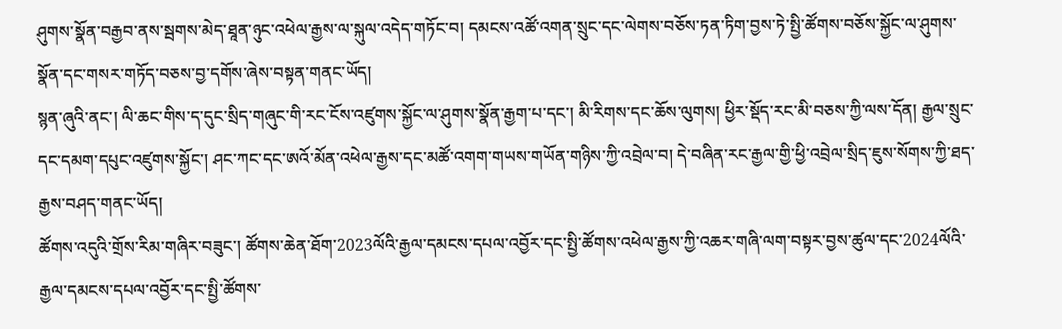ཤུགས་སྣོན་བརྒྱབ་ནས་སྦགས་མེད་ཐཱན་ཉུང་འཕེལ་རྒྱས་ལ་སྐུལ་འདེད་གཏོང་བ། དམངས་འཚོ་འགན་སྲུང་དང་ལེགས་བཅོས་ཏན་ཏིག་བྱས་ཏེ་སྤྱི་ཚོགས་བཅོས་སྐྱོང་ལ་ཤུགས་སྣོན་དང་གསར་གཏོད་བཅས་བྱ་དགོས་ཞེས་བསྟན་གནང་ཡོད།
སྙན་ཞུའི་ནང་། ལི་ཆང་གིས་ད་དུང་སྲིད་གཞུང་གི་རང་ངོས་འཛུགས་སྐྱོང་ལ་ཤུགས་སྣོན་རྒྱག་པ་དང་། མི་རིགས་དང་ཆོས་ལུགས། ཕྱིར་སྡོད་རང་མི་བཅས་ཀྱི་ལས་དོན། རྒྱལ་སྲུང་དང་དམག་དཔུང་འཛུགས་སྐྱོང་། ཤང་ཀང་དང་ཨའོ་མོན་འཕེལ་རྒྱས་དང་མཚོ་འགག་གཡས་གཡོན་གཉིས་ཀྱི་འབྲེལ་བ། དེ་བཞིན་རང་རྒྱལ་གྱི་ཕྱི་འབྲེལ་སྲིད་ཇུས་སོགས་ཀྱི་ཐད་རྒྱས་བཤད་གནང་ཡོད།
ཚོགས་འདུའི་གྲོས་རིམ་གཞིར་བཟུང་། ཚོགས་ཆེན་ཐོག་2023ལོའི་རྒྱལ་དམངས་དཔལ་འབྱོར་དང་སྤྱི་ཚོགས་འཕེལ་རྒྱས་ཀྱི་འཆར་གཞི་ལག་བསྟར་བྱས་ཚུལ་དང་2024ལོའི་རྒྱལ་དམངས་དཔལ་འབྱོར་དང་སྤྱི་ཚོགས་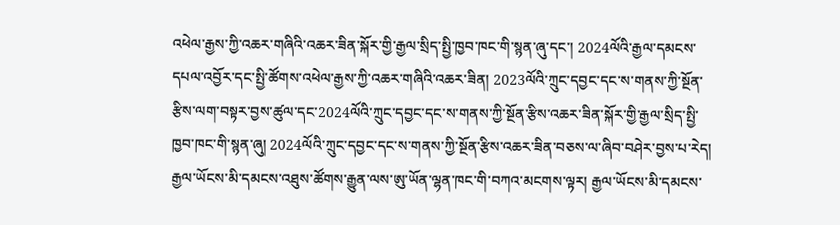འཕེལ་རྒྱས་ཀྱི་འཆར་གཞིའི་འཆར་ཟིན་སྐོར་གྱི་རྒྱལ་སྲིད་སྤྱི་ཁྱབ་ཁང་གི་སྙན་ཞུ་དང་། 2024ལོའི་རྒྱལ་དམངས་དཔལ་འབྱོར་དང་སྤྱི་ཚོགས་འཕེལ་རྒྱས་ཀྱི་འཆར་གཞིའི་འཆར་ཟིན། 2023ལོའི་ཀྲུང་དབྱང་དང་ས་གནས་ཀྱི་སྔོན་རྩིས་ལག་བསྟར་བྱས་ཚུལ་དང་2024ལོའི་ཀྲུང་དབྱང་དང་ས་གནས་ཀྱི་སྔོན་རྩིས་འཆར་ཟིན་སྐོར་གྱི་རྒྱལ་སྲིད་སྤྱི་ཁྱབ་ཁང་གི་སྙན་ཞུ། 2024ལོའི་ཀྲུང་དབྱང་དང་ས་གནས་ཀྱི་སྔོན་རྩིས་འཆར་ཟིན་བཅས་ལ་ཞིབ་བཤེར་བྱས་པ་རེད།
རྒྱལ་ཡོངས་མི་དམངས་འཐུས་ཚོགས་རྒྱུན་ལས་ཨུ་ཡོན་ལྷན་ཁང་གི་བཀའ་མངགས་ལྟར། རྒྱལ་ཡོངས་མི་དམངས་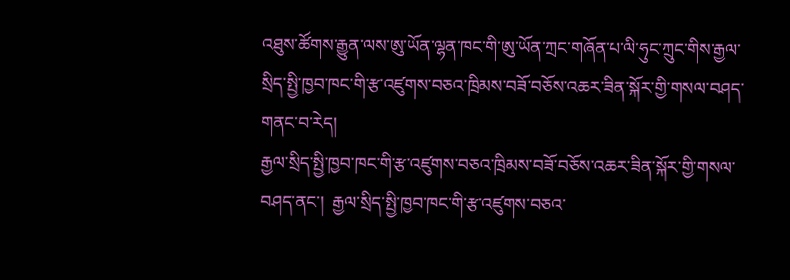འཐུས་ཚོགས་རྒྱུན་ལས་ཨུ་ཡོན་ལྷན་ཁང་གི་ཨུ་ཡོན་ཀྲང་གཞོན་པ་ལི་ཧུང་ཀྲུང་གིས་རྒྱལ་སྲིད་སྤྱི་ཁྱབ་ཁང་གི་རྩ་འཛུགས་བཅའ་ཁྲིམས་བཟོ་བཅོས་འཆར་ཟིན་སྐོར་གྱི་གསལ་བཤད་གནང་བ་རེད།
རྒྱལ་སྲིད་སྤྱི་ཁྱབ་ཁང་གི་རྩ་འཛུགས་བཅའ་ཁྲིམས་བཟོ་བཅོས་འཆར་ཟིན་སྐོར་གྱི་གསལ་བཤད་ནང་།  རྒྱལ་སྲིད་སྤྱི་ཁྱབ་ཁང་གི་རྩ་འཛུགས་བཅའ་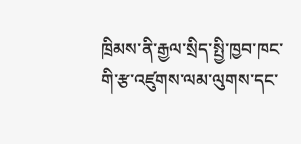ཁྲིམས་ནི་རྒྱལ་སྲིད་སྤྱི་ཁྱབ་ཁང་གི་རྩ་འཛུགས་ལམ་ལུགས་དང་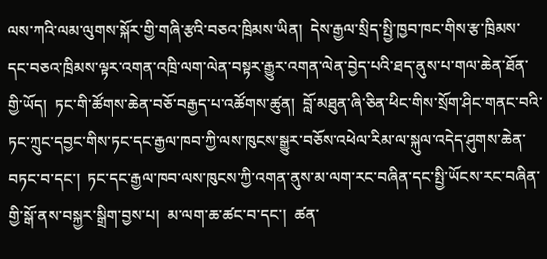ལས་ཀའི་ལམ་ལུགས་སྐོར་གྱི་གཞི་རྩའི་བཅའ་ཁྲིམས་ཡིན།  དེས་རྒྱལ་སྲིད་སྤྱི་ཁྱབ་ཁང་གིས་རྩ་ཁྲིམས་དང་བཅའ་ཁྲིམས་ལྟར་འགན་འཁྲི་ལག་ལེན་བསྟར་རྒྱུར་འགན་ལེན་བྱེད་པའི་ཐད་ནུས་པ་གལ་ཆེན་ཐོན་གྱི་ཡོད།  ཏང་གི་ཚོགས་ཆེན་བཅོ་བརྒྱད་པ་འཚོགས་ཚུན།  བློ་མཐུན་ཞི་ཅིན་ཕིང་གིས་སྲོག་ཤིང་གནང་བའི་ཏང་ཀྲུང་དབྱང་གིས་ཏང་དང་རྒྱལ་ཁབ་ཀྱི་ལས་ཁུངས་སྒྱུར་བཅོས་འཕེལ་རིམ་ལ་སྐུལ་འདེད་ཤུགས་ཆེན་བཏང་བ་དང་།  ཏང་དང་རྒྱལ་ཁབ་ལས་ཁུངས་ཀྱི་འགན་ནུས་མ་ལག་རང་བཞིན་དང་སྤྱི་ཡོངས་རང་བཞིན་གྱི་སྒོ་ནས་བསྐྱར་སྒྲིག་བྱས་པ།  མ་ལག་ཆ་ཚང་བ་དང་།  ཚན་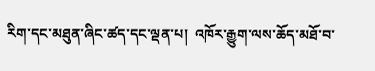རིག་དང་མཐུན་ཞིང་ཚད་དང་ལྡན་པ།  འཁོར་རྒྱུག་ལས་ཆོད་མཐོ་བ་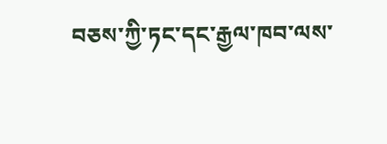བཅས་ཀྱི་ཏང་དང་རྒྱལ་ཁབ་ལས་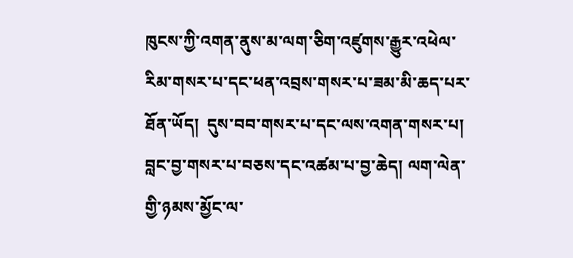ཁུངས་ཀྱི་འགན་ནུས་མ་ལག་ཅིག་འཛུགས་རྒྱུར་འཕེལ་རིམ་གསར་པ་དང་ཕན་འབྲས་གསར་པ་ཟམ་མི་ཆད་པར་ཐོན་ཡོད།  དུས་བབ་གསར་པ་དང་ལས་འགན་གསར་པ།  བླང་བྱ་གསར་པ་བཅས་དང་འཚམ་པ་བྱ་ཆེད། ལག་ལེན་གྱི་ཉམས་མྱོང་ལ་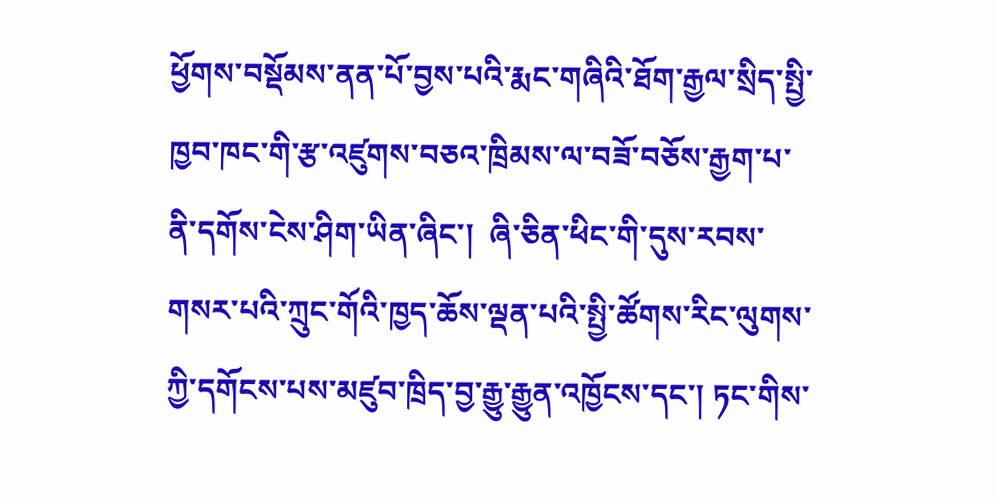ཕྱོགས་བསྡོམས་ནན་པོ་བྱས་པའི་རྨང་གཞིའི་ཐོག་རྒྱལ་སྲིད་སྤྱི་ཁྱབ་ཁང་གི་རྩ་འཛུགས་བཅའ་ཁྲིམས་ལ་བཟོ་བཅོས་རྒྱག་པ་ནི་དགོས་ངེས་ཤིག་ཡིན་ཞིང་།  ཞི་ཅིན་ཕིང་གི་དུས་རབས་གསར་པའི་ཀྲུང་གོའི་ཁྱད་ཆོས་ལྡན་པའི་སྤྱི་ཚོགས་རིང་ལུགས་ཀྱི་དགོངས་པས་མཛུབ་ཁྲིད་བྱ་རྒྱུ་རྒྱུན་འཁྱོངས་དང་། ཏང་གིས་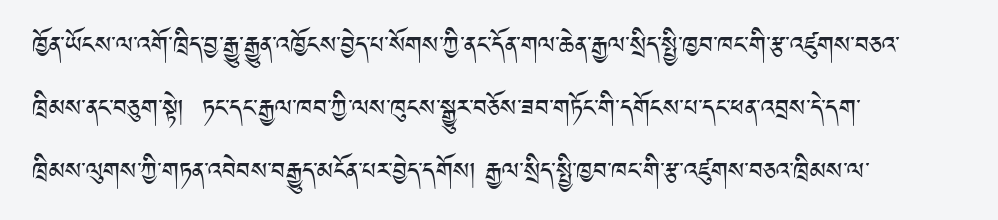ཁྱོན་ཡོངས་ལ་འགོ་ཁྲིད་བྱ་རྒྱུ་རྒྱུན་འཁྱོངས་བྱེད་པ་སོགས་ཀྱི་ནང་དོན་གལ་ཆེན་རྒྱལ་སྲིད་སྤྱི་ཁྱབ་ཁང་གི་རྩ་འཛུགས་བཅའ་ཁྲིམས་ནང་བཅུག་སྟེ།  ཏང་དང་རྒྱལ་ཁབ་ཀྱི་ལས་ཁུངས་སྒྱུར་བཅོས་ཟབ་གཏོང་གི་དགོངས་པ་དང་ཕན་འབྲས་དེ་དག་ཁྲིམས་ལུགས་ཀྱི་གཏན་འབེབས་བརྒྱུད་མངོན་པར་བྱེད་དགོས། རྒྱལ་སྲིད་སྤྱི་ཁྱབ་ཁང་གི་རྩ་འཛུགས་བཅའ་ཁྲིམས་ལ་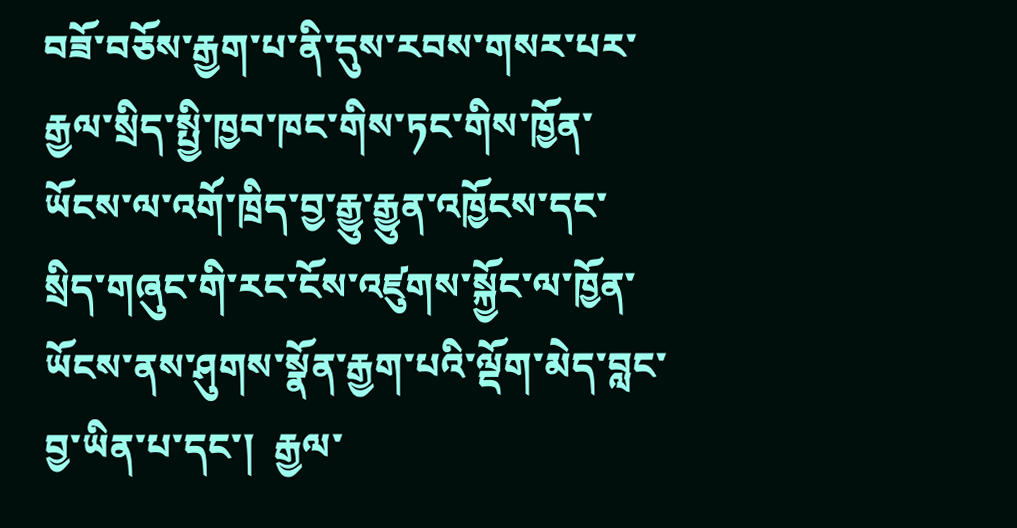བཟོ་བཅོས་རྒྱག་པ་ནི་དུས་རབས་གསར་པར་རྒྱལ་སྲིད་སྤྱི་ཁྱབ་ཁང་གིས་ཏང་གིས་ཁྱོན་ཡོངས་ལ་འགོ་ཁྲིད་བྱ་རྒྱུ་རྒྱུན་འཁྱོངས་དང་སྲིད་གཞུང་གི་རང་ངོས་འཛུགས་སྐྱོང་ལ་ཁྱོན་ཡོངས་ནས་ཤུགས་སྣོན་རྒྱག་པའི་ལྡོག་མེད་བླང་བྱ་ཡིན་པ་དང་།  རྒྱལ་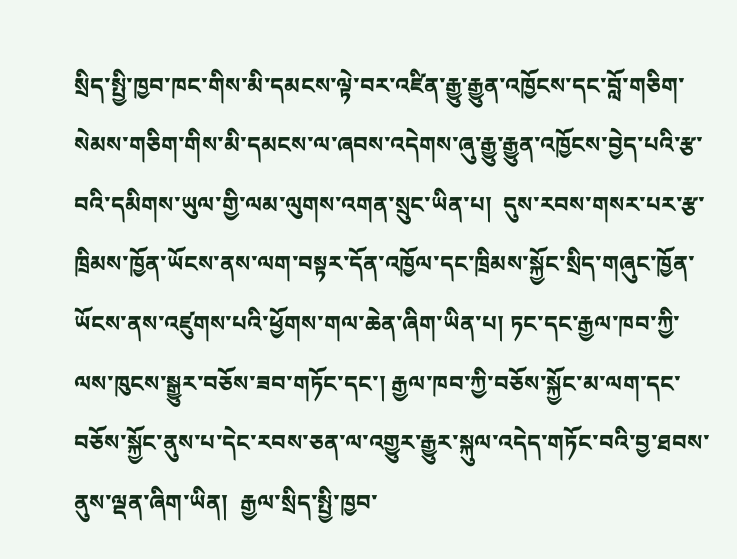སྲིད་སྤྱི་ཁྱབ་ཁང་གིས་མི་དམངས་ལྟེ་བར་འཛིན་རྒྱུ་རྒྱུན་འཁྱོངས་དང་བློ་གཅིག་སེམས་གཅིག་གིས་མི་དམངས་ལ་ཞབས་འདེགས་ཞུ་རྒྱུ་རྒྱུན་འཁྱོངས་བྱེད་པའི་རྩ་བའི་དམིགས་ཡུལ་གྱི་ལམ་ལུགས་འགན་སྲུང་ཡིན་པ།  དུས་རབས་གསར་པར་རྩ་ཁྲིམས་ཁྱོན་ཡོངས་ནས་ལག་བསྟར་དོན་འཁྱོལ་དང་ཁྲིམས་སྐྱོང་སྲིད་གཞུང་ཁྱོན་ཡོངས་ནས་འཛུགས་པའི་ཕྱོགས་གལ་ཆེན་ཞིག་ཡིན་པ། ཏང་དང་རྒྱལ་ཁབ་ཀྱི་ལས་ཁུངས་སྒྱུར་བཅོས་ཟབ་གཏོང་དང་། རྒྱལ་ཁབ་ཀྱི་བཅོས་སྐྱོང་མ་ལག་དང་བཅོས་སྐྱོང་ནུས་པ་དེང་རབས་ཅན་ལ་འགྱུར་རྒྱུར་སྐུལ་འདེད་གཏོང་བའི་བྱ་ཐབས་ནུས་ལྡན་ཞིག་ཡིན།  རྒྱལ་སྲིད་སྤྱི་ཁྱབ་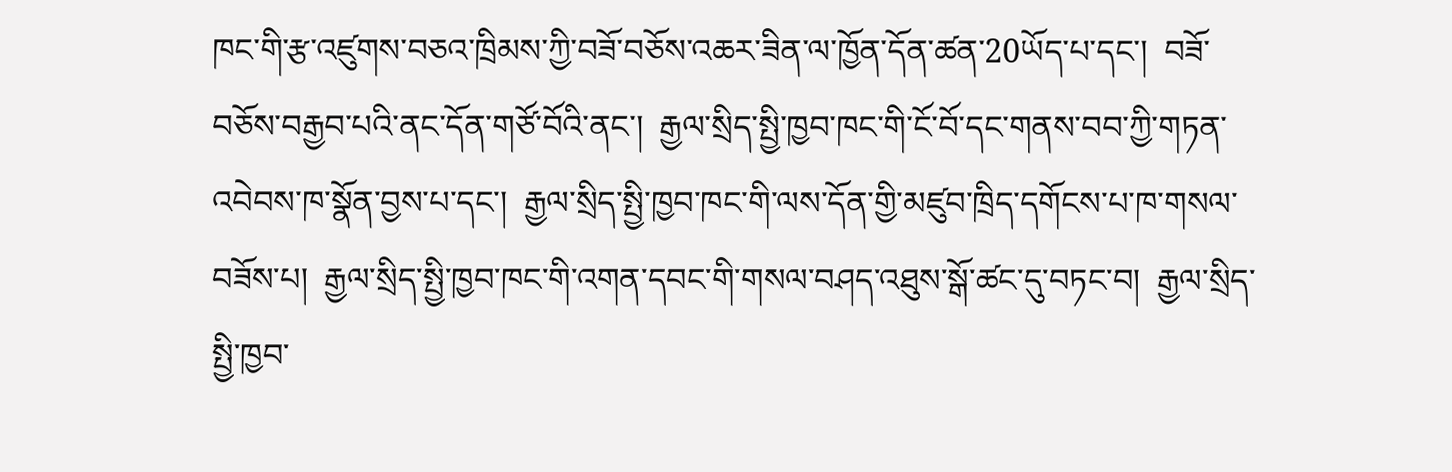ཁང་གི་རྩ་འཛུགས་བཅའ་ཁྲིམས་ཀྱི་བཟོ་བཅོས་འཆར་ཟིན་ལ་ཁྱོན་དོན་ཚན་20ཡོད་པ་དང་།  བཟོ་བཅོས་བརྒྱབ་པའི་ནང་དོན་གཙོ་བོའི་ནང་།  རྒྱལ་སྲིད་སྤྱི་ཁྱབ་ཁང་གི་ངོ་བོ་དང་གནས་བབ་ཀྱི་གཏན་འབེབས་ཁ་སྣོན་བྱས་པ་དང་།  རྒྱལ་སྲིད་སྤྱི་ཁྱབ་ཁང་གི་ལས་དོན་གྱི་མཛུབ་ཁྲིད་དགོངས་པ་ཁ་གསལ་བཟོས་པ།  རྒྱལ་སྲིད་སྤྱི་ཁྱབ་ཁང་གི་འགན་དབང་གི་གསལ་བཤད་འཐུས་སྒོ་ཚང་དུ་བཏང་བ།  རྒྱལ་སྲིད་སྤྱི་ཁྱབ་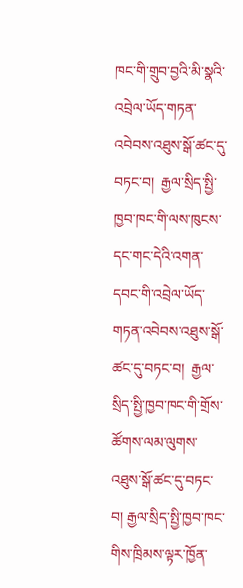ཁང་གི་གྲུབ་བྱའི་མི་སྣའི་འབྲེལ་ཡོད་གཏན་འབེབས་འཐུས་སྒོ་ཚང་དུ་བཏང་བ།  རྒྱལ་སྲིད་སྤྱི་ཁྱབ་ཁང་གི་ལས་ཁུངས་དང་གང་དེའི་འགན་དབང་གི་འབྲེལ་ཡོད་གཏན་འབེབས་འཐུས་སྒོ་ཚང་དུ་བཏང་བ།  རྒྱལ་སྲིད་སྤྱི་ཁྱབ་ཁང་གི་གྲོས་ཚོགས་ལམ་ལུགས་འཐུས་སྒོ་ཚང་དུ་བཏང་བ། རྒྱལ་སྲིད་སྤྱི་ཁྱབ་ཁང་གིས་ཁྲིམས་ལྟར་ཁྱོན་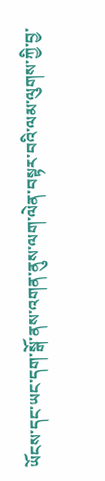ཡོངས་དང་ཡང་དག་སྒོ་ནས་འགན་ནུས་ལག་ལེན་བསྟར་བའི་ལམ་ལུགས་ཀྱི་བྱ་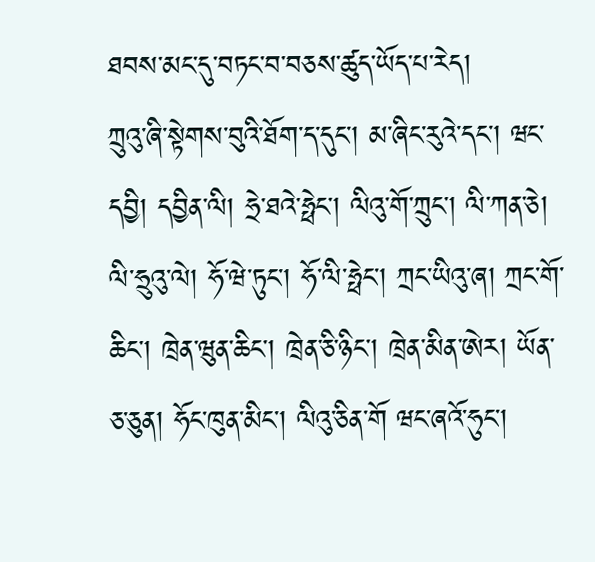ཐབས་མང་དུ་བཏང་བ་བཅས་ཚུད་ཡོད་པ་རེད།
ཀྲུའུ་ཞི་སྟེགས་བུའི་ཐོག་ད་དུང་། མ་ཞིང་རུའེ་དང་། ཝང་དབྱི། དབྱིན་ལི། ཧྲེ་ཐའེ་ཧྥེང་། ལིའུ་གོ་ཀྲུང་། ལི་ཀན་ཅེ། ལི་ཧྲུའུ་ལེ། ཧོ་ཝེ་ཏུང་། ཧོ་ལི་ཧྥེང་། ཀྲང་ཡིའུ་ཞ། ཀྲང་གོ་ཆིང་། ཁྲེན་ཝུན་ཆིང་། ཁྲེན་ཅི་ཉིང་། ཁྲེན་མིན་ཨེར། ཡོན་ཅ་ཅུན། ཧོང་ཁུན་མིང་། ལིའུ་ཅིན་གོ ཝང་ཞའོ་ཧུང་།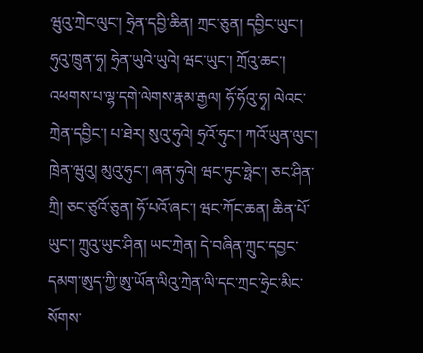ཝུའུ་ཀྲེང་ལུང་། ཧྲེན་དབྱི་ཆིན། ཀྲང་ཅུན། དབྱིང་ཡུང་། ཧུའུ་ཁྲུན་ཧྭ། ཧྲེན་ཡུའེ་ཡུའེ། ཝང་ཡུང་། ཀྲོའུ་ཆང་། འཕགས་པ་ལྷ་དགེ་ལེགས་རྣམ་རྒྱལ། ཧོ་ཧོའུ་ཧྭ། ལེའང་ཀྲེན་དབྱིང་། པ་ཐེར། སུའུ་ཧུའེ། ཧྲའོ་ཧུང་། ཀའོ་ཡུན་ལུང་། ཁྲེན་ཝུའུ། མུའུ་ཧུང་། ཞན་ཧུའེ། ཝང་ཏུང་ཧྥེང་། ཅང་ཤིན་ཀྲི། ཅང་ཙུའོ་ཅུན། ཧོ་པའོ་ཞང་། ཝང་ཀོང་ཆན། ཆིན་པོ་ཡུང་། ཀྲུའུ་ཡུང་ཤིན། ཡང་ཀྲེན། དེ་བཞིན་ཀྲུང་དབྱང་དམག་ཨུད་ཀྱི་ཨུ་ཡོན་ལིའུ་ཀྲེན་ལི་དང་ཀྲང་ཧྲེང་མིང་སོགས་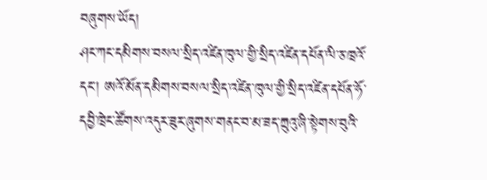བཞུགས་ཡོད།
ཤང་ཀང་དམིགས་བསལ་སྲིད་འཛིན་ཁུལ་གྱི་སྲིད་འཛིན་དཔོན་ལི་ཅ་ཁྲའོ་དང་། ཨའོ་མོན་དམིགས་བསལ་སྲིད་འཛིན་ཁུལ་གྱི་སྲིད་འཛིན་དཔོན་ཧོ་དབྱི་ཁྲེང་ཚོགས་འདུར་ཟུར་ཞུགས་གནང་བ་མ་ཟད་ཀྲུའུ་ཞི་སྟེགས་བུའི་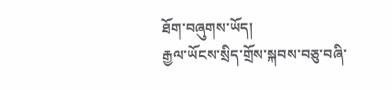ཐོག་བཞུགས་ཡོད།
རྒྱལ་ཡོངས་སྲིད་གྲོས་སྐབས་བཅུ་བཞི་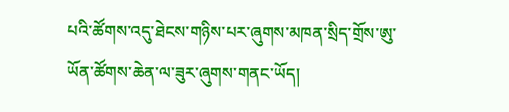པའི་ཚོགས་འདུ་ཐེངས་གཉིས་པར་ཞུགས་མཁན་སྲིད་གྲོས་ཨུ་ཡོན་ཚོགས་ཆེན་ལ་ཟུར་ཞུགས་གནང་ཡོད།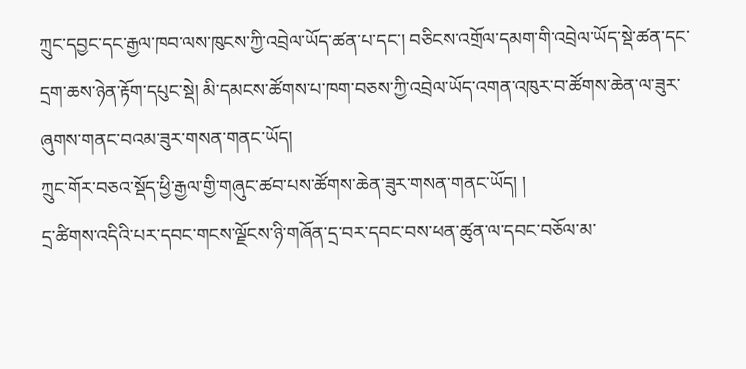ཀྲུང་དབྱང་དང་རྒྱལ་ཁབ་ལས་ཁུངས་ཀྱི་འབྲེལ་ཡོད་ཚན་པ་དང་། བཅིངས་འགྲོལ་དམག་གི་འབྲེལ་ཡོད་སྡེ་ཚན་དང་དྲག་ཆས་ཉེན་རྟོག་དཔུང་སྡེ། མི་དམངས་ཚོགས་པ་ཁག་བཅས་ཀྱི་འབྲེལ་ཡོད་འགན་འཁུར་བ་ཚོགས་ཆེན་ལ་ཟུར་ཞུགས་གནང་བའམ་ཟུར་གསན་གནང་ཡོད།
ཀྲུང་གོར་བཅའ་སྡོད་ཕྱི་རྒྱལ་གྱི་གཞུང་ཚབ་པས་ཚོགས་ཆེན་ཟུར་གསན་གནང་ཡོད། །
དྲ་ཚིགས་འདིའི་པར་དབང་གངས་ལྗོངས་ཉི་གཞོན་དྲ་བར་དབང་བས་ཕན་ཚུན་ལ་དབང་བཅོལ་མ་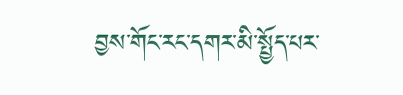བྱས་གོང་རང་དགར་མི་སྤྱོད་པར་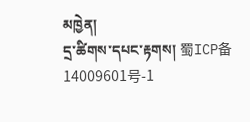མཁྱེན།
དྲ་ཚིགས་དཔང་རྟགས། 蜀ICP备14009601号-1